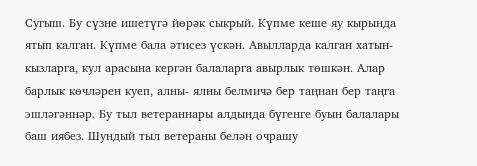Сугыш. Бу сүзне ишетүгә йөрәк сыкрый. Күпме кеше яу кырында ятып калган. Күпме бала әтисез үскән. Авылларда калган хатын- кызларга, кул арасына кергән балаларга авырлык төшкән. Алар барлык көчләрен куеп, алны- ялны белмичә бер таңнан бер таңга эшләгәннәр. Бу тыл ветераннары алдында бүгенге буын балалары баш иябез. Шундый тыл ветераны белән очрашу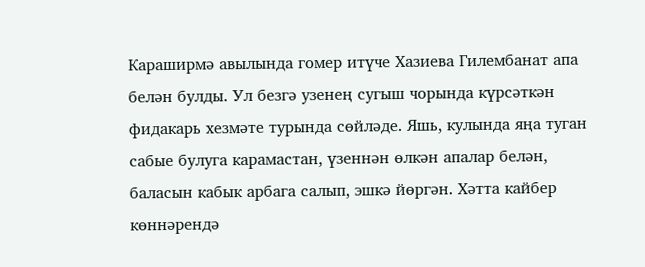Караширмә авылында гомер итүче Хазиева Гилембанат апа белән булды. Ул безгә узенең сугыш чорында күрсәткән фидакарь хезмәте турында сөйләде. Яшь, кулында яңа туган сабые булуга карамастан, үзеннән өлкән апалар белән, баласын кабык арбага салып, эшкә йөргән. Хәтта кайбер көннәрендә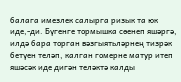балага имезлек салырга ризык та юк иде,-ди. Бүгенге тормышка сөенеп яшәргә, илдә бара торган вәзгыятьләрнең тизрәк бетүен теләп, калган гомерне матур итеп яшәсәк иде дигән теләктә калды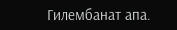Гилембанат апа.